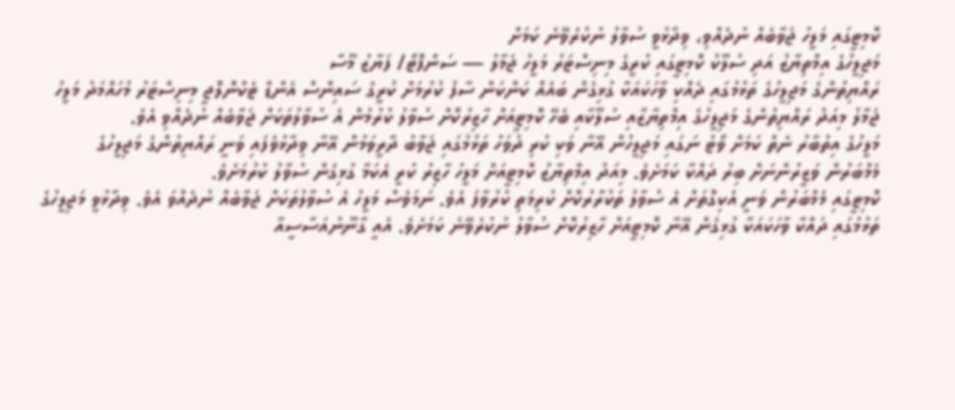ކޮމިޓީގައި މަލީހު ޖަވާބެއް ނުދެއްވި، ވިދާޅުވީ ސުވާލު ނުކުރެވޭނެ ކަމަށް
މަޖިލީހުގެ އިމްތިޔާޒު އަދި ސުލޫކު ކޮމިޓީގައި ކުރީގެ މިނިސްޓަރު މަލީހު ޖަމާލު — ސަންފޮޓޯ/ ފަޔާޒު މޫސާ
ރައްޔިތުންގެ މަޖިލީހުގެ ތަޅުމުގައި ދެއްކި ވާހަކައަކާ ގުޅިގެން ބައެއް ކަންކަން ސާފު ކުރުމަށް ކުރީގެ ސައިންސް އެންޑް ޓެކްނޮލޮޖީ މިނިސްޓަރު މުހައްމަދު މަލީހު ޖަމާލު މިއަދު ރައްޔިތުންގެ މަޖިލީހުގެ އިމްތިޔާޒާއި ސުލޫކާއި ބެހޭ ކޮމިޓީއަށް ހާޒިރުކޮށް ސުވާލު ކުރުމުން އެ ސުވާލުތަކަށް ޖަވާބެއް ނުދެއްވި އެވެ.
މަލީހުގެ އިތުބާރު ނެތް ކަމަށް ވޯޓު ނަގައި މަޖިލީހުން އޭނާ ވަކި ކުރި ދުވަހު ތަޅުމުގައި ޖަވާބު ދާރީވަމުން އޭނާ ވިދާޅުވެފައި ވަނީ ރައްޔިތުންގެ މަޖިލީހުގެ މެމްބަރުން ވަޒީރުންނަށް ބިރު ދައްކާ ކަމަށެވެ. މިއަދު އިމްތިޔާޒު ކޮމިޓީއަށް މަލީހު ހާޒިރު ކުރީ އެކަމާ ގުޅިގެން ސުވާލު ކުރުމަށެވެ.
ކޮމިޓީގައި މެމްބަރުން ވަނީ އެކިގޮތަށް އެ ސުވާލު ތަކުރާރުކޮށް ކުރިމަތި ކުރުވާފަ އެވެ. ނަމަވެސް މަލީހު އެ ސުވާލުތަކަށް ޖަވާބެއް ނުދެއްވަ އެވެ. ވިދާޅުވީ މަޖިލީހުގެ ތަޅުމުގައި ދައްކާ ވާހަކައަކާ ގުޅިގެން އޭނާ ކޮމިޓީއަށް ހާޒިރުކޮށް ސުވާލު ނުކުރެވޭނެ ކަމަށެވެ. އެއީ ގާނޫނުއަސާސީއާ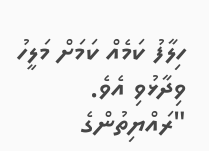ހިލާފު ކަމެއް ކަމަށް މަލީހު ވިދާޅުވި އެވެ.
"ރައްޔިތުންގެ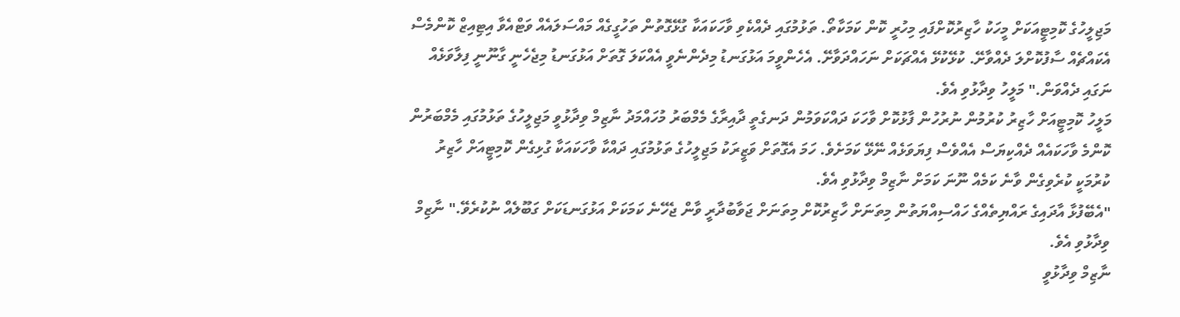މަޖިލީހުގެ ކޮމިޓީއަކަށް މީހަކު ހާޒިރުކޮށްފައި މިހުރީ ކޮން ކަމަކާތޯ. ތަޅުމުގައި ދެއްކެވި ވާހަކައަކާ ގުޅޭގޮތުން ތަހުގީގެއް މައްސަލައެއް ވަޓްއެވާ އިޓިއިޒް ކޮންމެސް އެކައްޗެއް ސާފުކޮށްލަ ދެއްވާށޭ. ކުޅޭކުޅޭ އެއްޗަކަށް ނަހައްދަވާށޭ. އެހެންވީމަ އަޅުގަނޑު މިދެންނެވީ އެއްކަލަ ގޮތަށް އަޅުގަނޑު މިޖެހެނީ ގާނޫނީ ފިލާވަޅެއް ނަގައި ދެއްވަން." މަލީހު ވިދާޅުވި އެވެ.
މަލީހު ކޮމިޓީއަށް ހާޒިރު ކުރުމުން ނުރުހުން ފާޅުކޮށް ވާހަކަ ދައްކަވަމުން ދަނގެތީ ދާއިރާގެ މެމްބަރު މުހައްމަދު ނާޒިމް ވިދާޅުވީ މަޖިލީހުގެ ތަޅުމުގައި މެމްބަރުން ކޮންމެ ވާހަކައެއް ދެއްކިޔަސް އެއްވެސް ފިޔަވަޅެއް ނޭޅޭ ކަމަށެވެ. ހަމަ އެގޮތަށް ވަޒީރަކު މަޖިލީހުގެ ތަޅުމުގައި ދައްކާ ވާހަކައަކާ ގުޅިގެން ކޮމިޓީއަށް ހާޒިރު ކުރުމަކީ ކުރެވިގެން ވާނެ ކަމެއް ނޫނަ ކަމަށް ނާޒިމް ވިދާޅުވި އެވެ.
"އެބޭފުޅާ އާދައިގެ ރައްޔިތެއްގެ ހައްސިއްޔަތުން މިތަނަށް ހާޒިރުކޮށް މިތަނަށް ޖަވާބުދާރީ ވާން ޖެހޭނެ ކަމަކަށް އަޅުގަނޑަކަށް ގަބޫލެއް ނުކުރެވޭ." ނާޒިމް ވިދާޅުވި އެވެ.
ނާޒިމް ވިދާޅުވީ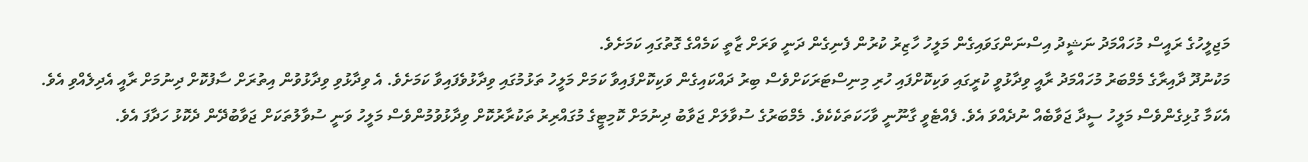މަޖިލީހުގެ ރައީސް މުހައްމަދު ނަޝީދު އިސްނަންގަވައިގެން މަލީހު ހާޒިރު ކުރުން ފެނިގެން ދަނީ ވަރަށް ޒާތީ ކަމެއްގެ ގޮތުގައި ކަމަށެވެ.
މަކުނުދޫ ދާއިރާގެ މެމްބަރު މުހައްމަދު ރާއީ ވިދާޅުވީ ކުރީގައި ވަކިކޮށްފައި ހުރި މިނިސްޓަރަކަށްވެސް ބިރު ދައްކައިގެން ވަކިކޮށްފައިވާ ކަމަށް މަލީހު ތަޅުމުގައި ވިދާޅުވެފައިވާ ކަމަށެވެ. އެ ވިދާޅުވި ވިދާޅުވުން އިތުރަށް ސާފުކޮށް ދިނުމަށް ރާއީ އެދިލެއްވި އެވެ.
އެކަމާ ގުޅިގެންވެސް މަލީހު ސީދާ ޖަވާބެއް ނުދެއްވަ އެވެ. ފެއްޓެވީ ގާނޫނީ ވާހަކަތަކެކެވެ. މެމްބަރުގެ ސުވާލަށް ޖަވާބު ދިނުމަށް ކޮމިޓީގެ މުގައްރިރު ތަކުރާރުކޮށް ވިދާޅުވުމުންވެސް މަލީހު ވަނީ ސުވާލުތަކަށް ޖަވާބުދޭން ދެކޮޅު ހަދާފަ އެވެ.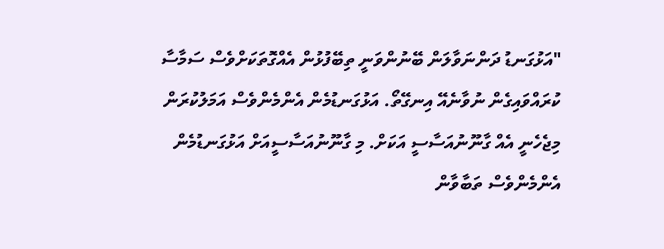"އަޅުގަނޑު ދަންނަވާލަން ބޭނުންވަނީ ތިބޭފުޅުން އެއްގޮތަކަށްވެސް ސަމާސާ ކުރައްވައިގެން ނުވާނެއޭ އިނގޭތޯ. އަޅުގަނޑުމެން އެންމެންވެސް އަމަލުކުރަން މިޖެހެނީ އެއް ގާނޫނުއަސާސީ އަކަށް. މި ގާނޫނުއަސާސީއަށް އަޅުގަނޑުމެން އެންމެންވެސް ތަބާވާން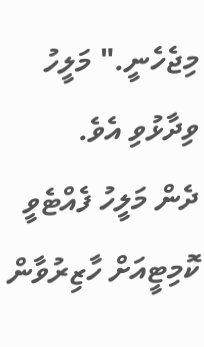މިޖެހެނީ." މަލީހު ވިދާޅުވި އެވެ.
ދެން މަލީހު ފެއްޓެވީ ކޮމިޓީއަށް ހާޒިރުވާން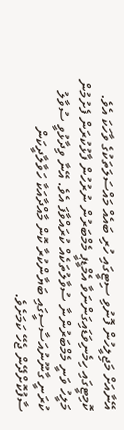އޭނާއަށް މަޖިލީހުން ފޮނުވި ސިޓީގައި ހުރި ބައެއް މައްސަލަތަކުގެ ވާހަކަ އެވެ.
ކޮމިޓީގައި ހިމެނިވަޑައިގަންނަވާ އެމްޑީޕީ މެމްބަރުން ނުރުހުން ފާޅުކުރަން ފެށުމުން މަލީހު ވަނީ މެމްބަރުންނާ ސުވާލުތަކެއް ކުރައްވާފަ އެވެ. އޭނާ ވިދާޅުވީ ސުވާލު ކުރަނީ ގާނޫނުއަސާސީގައި ބަޔާންކުރާ ކޮން މާއްދާއަކާ ހަވާލާދީކަން ސާފުކޮށްދޭން ޖެހޭ ކަމަށެވެ.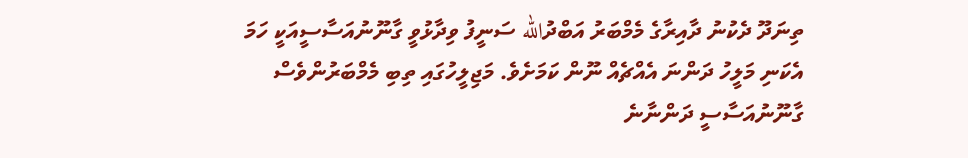ތިނަދޫ ދެކުނު ދާއިރާގެ މެމްބަރު އަބްދުالله ސަނީފު ވިދާޅުވީ ގާނޫނުއަސާސީއަކީ ހަމަ އެކަނި މަލީހު ދަންނަ އެއްޗެއް ނޫން ކަމަށެވެ. މަޖިލީހުގައި ތިބި މެމްބަރުންވެސް ގާނޫނުއަސާސީ ދަންނާނެ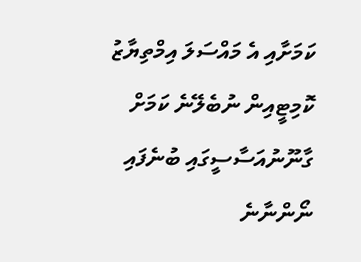ކަމަށާއި އެ މައްސަލަ އިމްތިޔާޒު ކޮމިޓީއިން ނުބެލޭނެ ކަމަށް ގާނޫނުއަސާސީގައި ބުނެފައި ނޯންނާނެ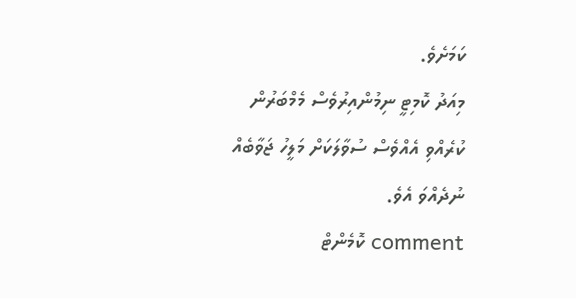ކަމަށެވެ.
މިއަދު ކޮމިޓީ ނިމުންއިރުވެސް މެމްބަރުން ކުރެއްވި އެއްވެސް ސުވާލަކަށް މަލީހު ޖަވާބެއް ނުދެއްވަ އެވެ.
comment ކޮމެންޓް